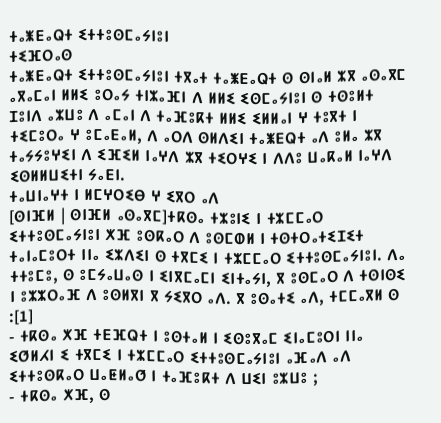ⵜⴰⵥⴹⴰⵕⵜ ⵉⵜⵜⵓⵙⵎⴰⵢⵏⵓⵏ
ⵜⵉⴼⵔⴰⵙ
ⵜⴰⵥⴹⴰⵕⵜ ⵉⵜⵜⵓⵙⵎⴰⵢⵏⵓⵏ ⵜⴳⴰⵜ ⵜⴰⵥⴹⴰⵕⵜ ⵙ ⵙⵏⴰⵍ ⵣⴳ ⴰⵙⴰⴳⵎ ⴰⴳⴰⵎⴰⵏ ⵍⵍⵉ ⵓⵔⴰⵢ ⵜⵏⵣⴰⴼⵏ ⴷ ⵍⵍⵉ ⵉⵙⵎⴰⵢⵏⵓⵏ ⵙ ⵜⵙⵓⵍⵜ ⵊⵓⵏⴷ ⴰⵣⵡⵓ ⴷ ⴰⵎⴰⵏ ⴷ ⵜⴰⴼⵓⴽⵜ ⵍⵍⵉ ⵉⵍⵍⴰⵏ ⵖ ⵜⵓⴳⵜ ⵏ ⵜⵉⵎⵓⵔⴰ ⵖ ⵓⵎⴰⴹⴰⵍ, ⴷ ⴰⵔⴷ ⵙⵍⴷⵉⵏ ⵜⴰⵥⴹⵕⵜ ⴰⴷ ⵓⵍⴰ ⵣⴳ ⵜⴰⵢⵢⵓⵖⵉⵏ ⴷ ⵉⴼⵉⵍ ⵏⴰⵖⴷ ⵣⴳ ⵜⵉⵔⵖⵉ ⵏ ⴷⴷⵓ ⵡⴰⴽⴰⵍ ⵏⴰⵖⴷ ⵉⵙⵍⵍⵡⵉⵜⵏ ⵢⴰⴹⵏ.
ⵜⴰⵡⵏⴰⵖⵜ ⵏ ⵍⵎⵖⵔⵉⴱ ⵖ ⵉⴳⵔ ⴰⴷ
[ⵙⵏⴼⵍ | ⵙⵏⴼⵍ ⴰⵙⴰⴳⵎ]ⵜⴽⵙⴰ ⵜⵣⵓⵏⵉ ⵏ ⵜⵣⵎⵎⴰⵔ ⵉⵜⵜⵓⵙⵎⴰⵢⵏⵓⵏ ⵅⴼ ⵓⵙⴽⴰⵔ ⴷ ⵓⵙⵎⵀⵍ ⵏ ⵜⵙⵜⵔⴰⵜⵉⵊⵉⵜ ⵜⴰⵏⴰⵎⵓⵔⵜ ⵏⵏⴰ ⵉⵣⴷⵉⵏ ⵙ ⵜⴳⵎⵉ ⵏ ⵜⵣⵎⵎⴰⵔ ⵉⵜⵜⵓⵙⵎⴰⵢⵏⵓⵏ. ⴷⴰ ⵜⵜⵓⵎⵓ, ⵙ ⵓⵎⵢⴰⵡⴰⵙ ⵏ ⵉⵏⴳⵎⴰⵎⵏ ⵉⵏⵜⴰⵢⵏ, ⴳ ⵓⵙⵎⴰⵔ ⴷ ⵜⵙⵏⵙⵉ ⵏ ⵓⵣⵣⵔⴰⴼ ⴷ ⵓⵙⵍⴳⵏ ⴳ ⵢⵉⴳⵔ ⴰⴷ. ⴳ ⵓⵙⴰⵜⵉ ⴰⴷ, ⵜⵎⵎⴰⴳⵍ ⵙ :[1]
- ⵜⴽⵙⴰ ⵅⴼ ⵜⴹⴼⵕⵜ ⵏ ⵓⵙⵜⴰⵍ ⵏ ⵉⵙⵓⴳⴰⵎ ⵉⵏⴰⵎⵓⵔⵏ ⵏⵏⴰ ⵉⵚⵍⵃⵏ ⵉ ⵜⴳⵎⵉ ⵏ ⵜⵣⵎⵎⴰⵔ ⵉⵜⵜⵓⵙⵎⴰⵢⵏⵓⵏ ⴰⴼⴰⴷ ⴰⴷ ⵉⵜⵜⵓⵙⴽⴰⵔ ⵡⴰⵟⵍⴰⵚ ⵏ ⵜⴰⴼⵓⴽⵜ ⴷ ⵡⵉⵏ ⵓⵣⵡⵓ ;
- ⵜⴽⵙⴰ ⵅⴼ, ⵙ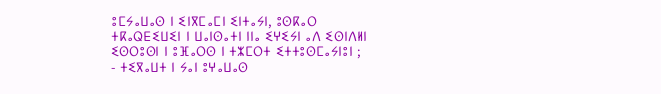ⵓⵎⵢⴰⵡⴰⵙ ⵏ ⵉⵏⴳⵎⴰⵎⵏ ⵉⵏⵜⴰⵢⵏ, ⵓⵙⴽⴰⵔ ⵜⴽⴰⵕⴹⵉⵡⵉⵏ ⵏ ⵡⴰⵏⵙⴰⵜⵏ ⵏⵏⴰ ⵉⵖⵉⵢⵏ ⴰⴷ ⵉⵙⵏⴷⵍⵏ ⵉⵙⵔⵓⵙⵏ ⵏ ⵓⴼⴰⵔⵙ ⵏ ⵜⵣⵎⵔⵜ ⵉⵜⵜⵓⵙⵎⴰⵢⵏⵓⵏ ;
- ⵜⵉⴳⴰⵡⵜ ⵏ ⵢⴰⵏ ⵓⵖⴰⵡⴰⵙ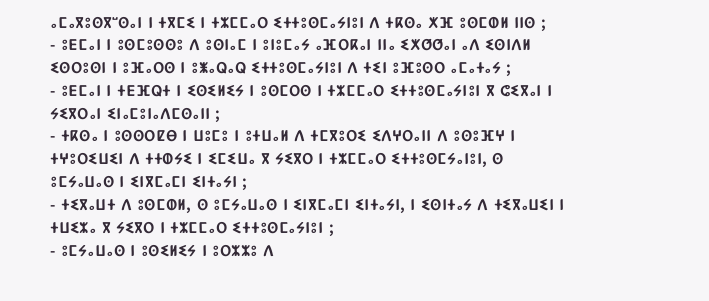ⴰⵎⴰⴳⵓⵙⴳⵯⵙⴰⵏ ⵏ ⵜⴳⵎⵉ ⵏ ⵜⵣⵎⵎⴰⵔ ⵉⵜⵜⵓⵙⵎⴰⵢⵏⵓⵏ ⴷ ⵜⴽⵙⴰ ⵅⴼ ⵓⵙⵎⵀⵍ ⵏⵏⵙ ;
- ⵓⴹⵎⴰⵏ ⵏ ⵓⵙⵎⵓⵙⵙⵓ ⴷ ⵓⵙⵏⴰⵎ ⵏ ⵓⵏⵓⵎⴰⵢ ⴰⴼⵔⴽⴰⵏ ⵏⵏⴰ ⵉⵅⵚⵚⴰⵏ ⴰⴷ ⵉⵙⵏⴷⵍ ⵉⵙⵔⵓⵙⵏ ⵏ ⵓⴼⴰⵔⵙ ⵏ ⵓⵥⴰⵕⴰⵕ ⵉⵜⵜⵓⵙⵎⴰⵢⵏⵓⵏ ⴷ ⵜⵉⵏ ⵓⴼⵓⵙⵔ ⴰⵎⴰⵜⴰⵢ ;
- ⵓⴹⵎⴰⵏ ⵏ ⵜⴹⴼⵕⵜ ⵏ ⵉⵙⵉⵍⵉⵢ ⵏ ⵓⵙⵎⵔⵙ ⵏ ⵜⵣⵎⵎⴰⵔ ⵉⵜⵜⵓⵙⵎⴰⵢⵏⵓⵏ ⴳ ⵛⵉⴳⴰⵏ ⵏ ⵢⵉⴳⵔⴰⵏ ⵉⵏⴰⵎⵓⵏⴰⴷⵎⵙⴰⵏⵏ ;
- ⵜⴽⵙⴰ ⵏ ⵓⵙⵙⵔⵇⴱ ⵏ ⵡⵓⵎⵓ ⵏ ⵓⵜⵡⴰⵍ ⴷ ⵜⵎⴳⵓⵔⵉ ⵉⴷⵖⵔⴰⵏⵏ ⴷ ⵓⵙⵓⴼⵖ ⵏ ⵜⵖⵓⵔⵉⵡⵉⵏ ⴷ ⵜⵜⵀⵢⵉ ⵏ ⵉⵎⵉⵡⴰ ⴳ ⵢⵉⴳⵔ ⵏ ⵜⵣⵎⵎⴰⵔ ⵉⵜⵜⵓⵙⵎⵢⴰⵏⵓⵏ, ⵙ ⵓⵎⵢⴰⵡⴰⵙ ⵏ ⵉⵏⴳⵎⴰⵎⵏ ⵉⵏⵜⴰⵢⵏ ;
- ⵜⵉⴳⴰⵡⵜ ⴷ ⵓⵙⵎⵀⵍ, ⵙ ⵓⵎⵢⴰⵡⴰⵙ ⵏ ⵉⵏⴳⵎⴰⵎⵏ ⵉⵏⵜⴰⵢⵏ, ⵏ ⵉⵙⵏⵜⴰⵢ ⴷ ⵜⵉⴳⴰⵡⵉⵏ ⵏ ⵜⵡⵉⵣⴰ ⴳ ⵢⵉⴳⵔ ⵏ ⵜⵣⵎⵎⴰⵔ ⵉⵜⵜⵓⵙⵎⴰⵢⵏⵓⵏ ;
- ⵓⵎⵢⴰⵡⴰⵙ ⵏ ⵓⵙⵉⵍⵉⵢ ⵏ ⵓⵔⵣⵣⵓ ⴷ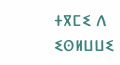ⵜⴳⵎⵉ ⴷ ⵉⵙⵍⵡⵡⵉ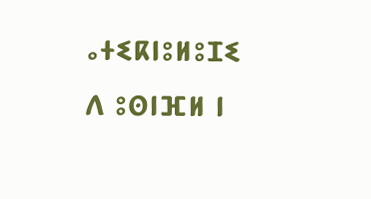ⴰⵜⵉⴽⵏⵓⵍⵓⵊⵉ ⴷ ⵓⵙⵏⴼⵍ ⵏ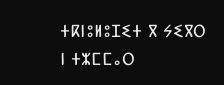ⵜⴽⵏⵓⵍⵓⵊⵉⵜ ⴳ ⵢⵉⴳⵔ ⵏ ⵜⵣⵎⵎⴰⵔ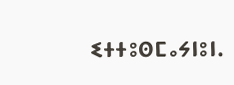ⵉⵜⵜⵓⵙⵎⴰⵢⵏⵓⵏ.